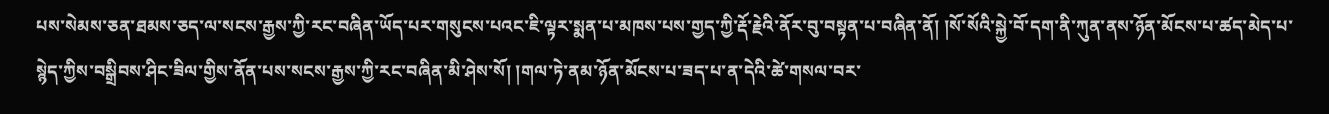པས་སེམས་ཅན་ཐམས་ཅད་ལ་སངས་རྒྱས་ཀྱི་རང་བཞིན་ཡོད་པར་གསུངས་པའང་ཇི་ལྟར་སྨན་པ་མཁས་པས་གྱད་ཀྱི་རྡོ་རྗེའི་ནོར་བུ་བསྟན་པ་བཞིན་ནོ། །སོ་སོའི་སྐྱེ་བོ་དག་ནི་ཀུན་ནས་ཉོན་མོངས་པ་ཚད་མེད་པ་སྙེད་ཀྱིས་བསྒྲིབས་ཤིང་ཟིལ་གྱིས་ནོན་པས་སངས་རྒྱས་ཀྱི་རང་བཞིན་མི་ཤེས་སོ། །གལ་ཏེ་ནམ་ཉོན་མོངས་པ་ཟད་པ་ན་དེའི་ཚེ་གསལ་བར་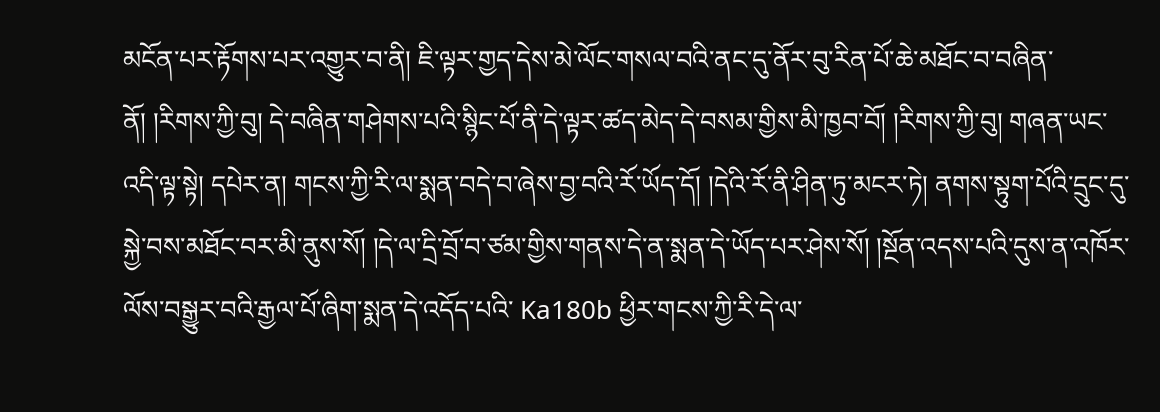མངོན་པར་རྟོགས་པར་འགྱུར་བ་ནི། ཇི་ལྟར་གྱད་དེས་མེ་ལོང་གསལ་བའི་ནང་དུ་ནོར་བུ་རིན་པོ་ཆེ་མཐོང་བ་བཞིན་ནོ། །རིགས་ཀྱི་བུ། དེ་བཞིན་གཤེགས་པའི་སྙིང་པོ་ནི་དེ་ལྟར་ཚད་མེད་དེ་བསམ་གྱིས་མི་ཁྱབ་བོ། །རིགས་ཀྱི་བུ། གཞན་ཡང་འདི་ལྟ་སྟེ། དཔེར་ན། གངས་ཀྱི་རི་ལ་སྨན་བདེ་བ་ཞེས་བྱ་བའི་རོ་ཡོད་དོ། །དེའི་རོ་ནི་ཤིན་ཏུ་མངར་ཏེ། ནགས་སྟུག་པོའི་དྲུང་དུ་སྐྱེ་བས་མཐོང་བར་མི་ནུས་སོ། །དེ་ལ་དྲི་བྲོ་བ་ཙམ་གྱིས་གནས་དེ་ན་སྨན་དེ་ཡོད་པར་ཤེས་སོ། །སྔོན་འདས་པའི་དུས་ན་འཁོར་ལོས་བསྒྱུར་བའི་རྒྱལ་པོ་ཞིག་སྨན་དེ་འདོད་པའི་ Ka180b ཕྱིར་གངས་ཀྱི་རི་དེ་ལ་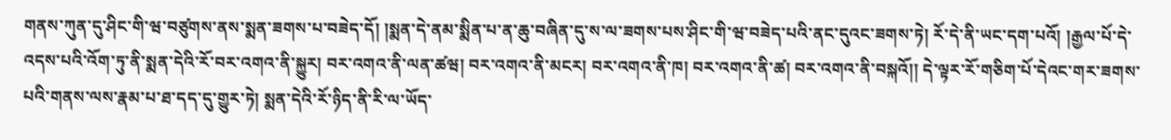གནས་ཀུན་དུ་ཤིང་གི་ཝ་བཙུགས་ནས་སྨན་ཟགས་པ་བཟེད་དོ། །སྨན་དེ་ནམ་སྨིན་པ་ན་ཆུ་བཞིན་དུ་ས་ལ་ཟགས་པས་ཤིང་གི་ཝ་བཟེད་པའི་ནང་དུའང་ཟགས་ཏེ། རོ་དེ་ནི་ཡང་དག་པའོ། །རྒྱལ་པོ་དེ་འདས་པའི་འོག་ཏུ་ནི་སྨན་དེའི་རོ་བར་འགའ་ནི་སྐྱུར། བར་འགའ་ནི་ལན་ཚཝ། བར་འགའ་ནི་མངར། བར་འགའ་ནི་ཁ། བར་འགའ་ནི་ཚ། བར་འགའ་ནི་བསྐའོ།། དེ་ལྟར་རོ་གཅིག་པོ་དེའང་གར་ཟགས་པའི་གནས་ལས་རྣམ་པ་ཐ་དད་དུ་གྱུར་ཏེ། སྨན་དེའི་རོ་ཉིད་ནི་རི་ལ་ཡོད་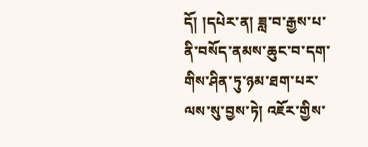དོ། །དཔེར་ན། ཟླ་བ་རྒྱས་པ་ནི་བསོད་ནམས་ཆུང་བ་དག་གིས་ཤིན་ཏུ་ཉམ་ཐག་པར་ལས་སུ་བྱས་ཏེ། འཇོར་གྱིས་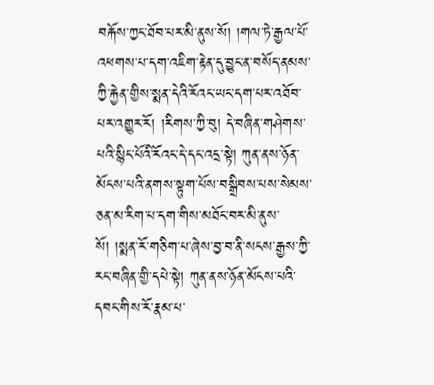བརྐོས་ཀྱང་ཐོབ་པར་མི་ནུས་སོ། །གལ་ཏེ་རྒྱལ་པོ་འཕགས་པ་དག་འཇིག་རྟེན་དུ་བྱུང་ན་བསོད་ནམས་ཀྱི་རྐྱེན་གྱིས་སྨན་དེའི་རོའང་ཡང་དག་པར་འཐོབ་པར་འགྱུར་རོ། །རིགས་ཀྱི་བུ། དེ་བཞིན་གཤེགས་པའི་སྙིང་པོའི་རོའང་དེ་དང་འདྲ་སྟེ། ཀུན་ནས་ཉོན་མོངས་པའི་ནགས་སྟུག་པོས་བསྒྲིབས་པས་སེམས་ཅན་མ་རིག་པ་དག་གིས་མཐོང་བར་མི་ནུས་སོ། །སྨན་རོ་གཅིག་པ་ཞེས་བྱ་བ་ནི་སངས་རྒྱས་ཀྱི་རང་བཞིན་གྱི་དཔེ་སྟེ། ཀུན་ནས་ཉོན་མོངས་པའི་དབང་གིས་རོ་རྣམ་པ་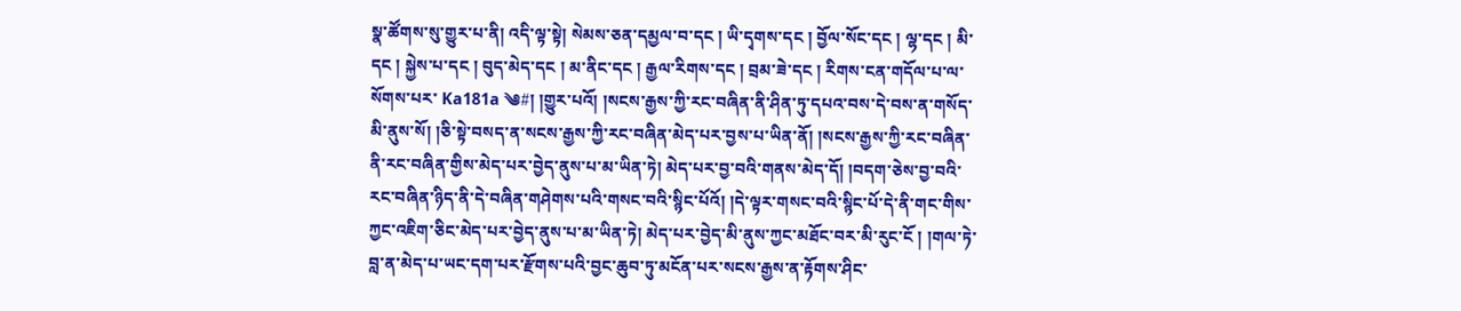སྣ་ཚོགས་སུ་གྱུར་པ་ནི། འདི་ལྟ་སྟེ། སེམས་ཅན་དམྱལ་བ་དང ། ཡི་དྭགས་དང ། བྱོལ་སོང་དང ། ལྷ་དང ། མི་དང ། སྐྱེས་པ་དང ། བུད་མེད་དང ། མ་ནིང་དང ། རྒྱལ་རིགས་དང ། བྲམ་ཟེ་དང ། རིགས་ངན་གདོལ་པ་ལ་སོགས་པར་ Ka181a ༄#། །གྱུར་པའོ། །སངས་རྒྱས་ཀྱི་རང་བཞིན་ནི་ཤིན་ཏུ་དཔའ་བས་དེ་བས་ན་གསོད་མི་ནུས་སོ། །ཅི་སྟེ་བསད་ན་སངས་རྒྱས་ཀྱི་རང་བཞིན་མེད་པར་བྱས་པ་ཡིན་ནོ། །སངས་རྒྱས་ཀྱི་རང་བཞིན་ནི་རང་བཞིན་གྱིས་མེད་པར་བྱེད་ནུས་པ་མ་ཡིན་ཏེ། མེད་པར་བྱ་བའི་གནས་མེད་དོ། །བདག་ཅེས་བྱ་བའི་རང་བཞིན་ཉིད་ནི་དེ་བཞིན་གཤེགས་པའི་གསང་བའི་སྙིང་པོའོ། །དེ་ལྟར་གསང་བའི་སྙིང་པོ་དེ་ནི་གང་གིས་ཀྱང་འཇིག་ཅིང་མེད་པར་བྱེད་ནུས་པ་མ་ཡིན་ཏེ། མེད་པར་བྱེད་མི་ནུས་ཀྱང་མཐོང་བར་མི་རུང་ངོ ། །གལ་ཏེ་བླ་ན་མེད་པ་ཡང་དག་པར་རྫོགས་པའི་བྱང་ཆུབ་ཏུ་མངོན་པར་སངས་རྒྱས་ན་རྟོགས་ཤིང་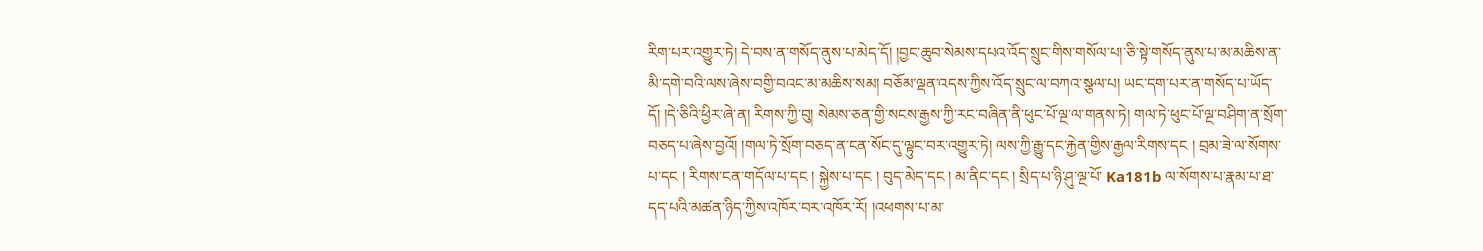རིག་པར་འགྱུར་ཏེ། དེ་བས་ན་གསོད་ནུས་པ་མེད་དོ། །བྱང་ཆུབ་སེམས་དཔའ་འོད་སྲུང་གིས་གསོལ་པ།་ཅི་སྟེ་གསོད་ནུས་པ་མ་མཆིས་ན་མི་དགེ་བའི་ལས་ཞེས་བགྱི་བའང་མ་མཆིས་སམ། བཅོམ་ལྡན་འདས་ཀྱིས་འོད་སྲུང་ལ་བཀའ་སྩལ་པ། ཡང་དག་པར་ན་གསོད་པ་ཡོད་དོ། །དེ་ཅིའི་ཕྱིར་ཞེ་ན། རིགས་ཀྱི་བུ། སེམས་ཅན་གྱི་སངས་རྒྱས་ཀྱི་རང་བཞིན་ནི་ཕུང་པོ་ལྔ་ལ་གནས་ཏེ། གལ་ཏེ་ཕུང་པོ་ལྔ་བཤིག་ན་སྲོག་བཅད་པ་ཞེས་བྱའོ། །གལ་ཏེ་སྲོག་བཅད་ན་ངན་སོང་དུ་ལྟུང་བར་འགྱུར་ཏེ། ལས་ཀྱི་རྒྱུ་དང་རྐྱེན་གྱིས་རྒྱལ་རིགས་དང ། བྲམ་ཟེ་ལ་སོགས་པ་དང ། རིགས་ངན་གདོལ་པ་དང ། སྐྱེས་པ་དང ། བུད་མེད་དང ། མ་ནིང་དང ། སྲིད་པ་ཉི་ཤུ་ལྔ་པོ་ Ka181b ལ་སོགས་པ་རྣམ་པ་ཐ་དད་པའི་མཚན་ཉིད་ཀྱིས་འཁོར་བར་འཁོར་རོ། །འཕགས་པ་མ་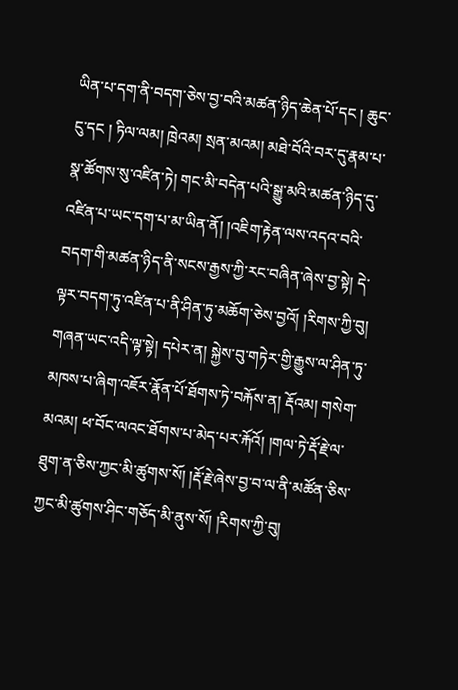ཡིན་པ་དག་ནི་བདག་ཅེས་བྱ་བའི་མཚན་ཉིད་ཆེན་པོ་དང ། ཆུང་ངུ་དང ། ཏིལ་ལམ། ཁྲེའམ། སྲན་མའམ། མཐེ་བོའི་བར་དུ་རྣམ་པ་སྣ་ཚོགས་སུ་འཛིན་ཏེ། གང་མི་བདེན་པའི་སྒྱུ་མའི་མཚན་ཉིད་དུ་འཛིན་པ་ཡང་དག་པ་མ་ཡིན་ནོ། །འཇིག་རྟེན་ལས་འདའ་བའི་བདག་གི་མཚན་ཉིད་ནི་སངས་རྒྱས་ཀྱི་རང་བཞིན་ཞེས་བྱ་སྟེ། དེ་ལྟར་བདག་ཏུ་འཛིན་པ་ནི་ཤིན་ཏུ་མཆོག་ཅེས་བྱའོ། །རིགས་ཀྱི་བུ། གཞན་ཡང་འདི་ལྟ་སྟེ། དཔེར་ན། སྐྱེས་བུ་གཏེར་གྱི་རྒྱུས་ལ་ཤིན་ཏུ་མཁས་པ་ཞིག་འཇོར་རྣོན་པོ་ཐོགས་ཏེ་བརྐོས་ན། རྡོའམ། གསེག་མའམ། ཕ་བོང་ལའང་ཐོགས་པ་མེད་པར་རྐོའོ། །གལ་ཏེ་རྡོ་རྗེ་ལ་ཐུག་ན་ཅིས་ཀྱང་མི་ཚུགས་སོ། །རྡོ་རྗེ་ཞེས་བྱ་བ་ལ་ནི་མཚོན་ཅིས་ཀྱང་མི་ཚུགས་ཤིང་གཅོད་མི་ནུས་སོ། །རིགས་ཀྱི་བུ།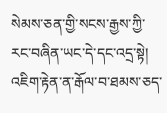སེམས་ཅན་གྱི་སངས་རྒྱས་ཀྱི་རང་བཞིན་ཡང་དེ་དང་འདྲ་སྟེ། འཇིག་རྟེན་ན་རྒོལ་བ་ཐམས་ཅད་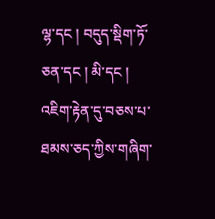ལྷ་དང ། བདུད་སྡིག་ཏོ་ཅན་དང ། མི་དང ། འཇིག་རྟེན་དུ་བཅས་པ་ཐམས་ཅད་ཀྱིས་གཞིག་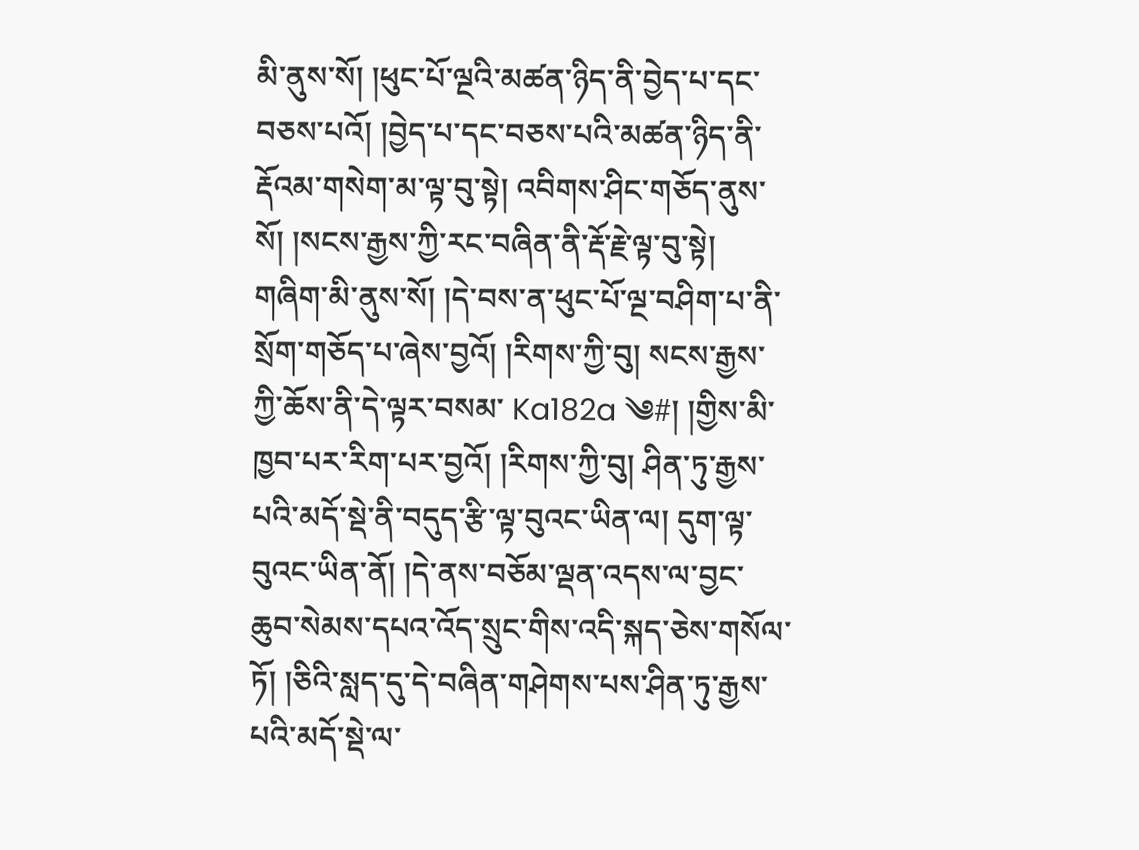མི་ནུས་སོ། །ཕུང་པོ་ལྔའི་མཚན་ཉིད་ནི་བྱེད་པ་དང་བཅས་པའོ། །བྱེད་པ་དང་བཅས་པའི་མཚན་ཉིད་ནི་རྡོའམ་གསེག་མ་ལྟ་བུ་སྟེ། འབིགས་ཤིང་གཅོད་ནུས་སོ། །སངས་རྒྱས་ཀྱི་རང་བཞིན་ནི་རྡོ་རྗེ་ལྟ་བུ་སྟེ། གཞིག་མི་ནུས་སོ། །དེ་བས་ན་ཕུང་པོ་ལྔ་བཤིག་པ་ནི་སྲོག་གཅོད་པ་ཞེས་བྱའོ། །རིགས་ཀྱི་བུ། སངས་རྒྱས་ཀྱི་ཆོས་ནི་དེ་ལྟར་བསམ་ Ka182a ༄#། །གྱིས་མི་ཁྱབ་པར་རིག་པར་བྱའོ། །རིགས་ཀྱི་བུ། ཤིན་ཏུ་རྒྱས་པའི་མདོ་སྡེ་ནི་བདུད་རྩི་ལྟ་བུའང་ཡིན་ལ། དུག་ལྟ་བུའང་ཡིན་ནོ། །དེ་ནས་བཅོམ་ལྡན་འདས་ལ་བྱང་ཆུབ་སེམས་དཔའ་འོད་སྲུང་གིས་འདི་སྐད་ཅེས་གསོལ་ཏོ། །ཅིའི་སླད་དུ་དེ་བཞིན་གཤེགས་པས་ཤིན་ཏུ་རྒྱས་པའི་མདོ་སྡེ་ལ་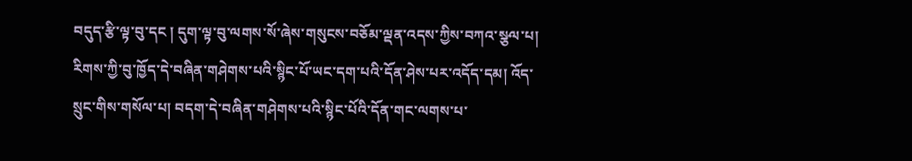བདུད་རྩི་ལྟ་བུ་དང ། དུག་ལྟ་བུ་ལགས་སོ་ཞེས་གསུངས་བཅོམ་ལྡན་འདས་ཀྱིས་བཀའ་སྩལ་པ། རིགས་ཀྱི་བུ་ཁྱོད་དེ་བཞིན་གཤེགས་པའི་སྙིང་པོ་ཡང་དག་པའི་དོན་ཤེས་པར་འདོད་དམ། འོད་སྲུང་གིས་གསོལ་པ། བདག་དེ་བཞིན་གཤེགས་པའི་སྙིང་པོའི་དོན་གང་ལགས་པ་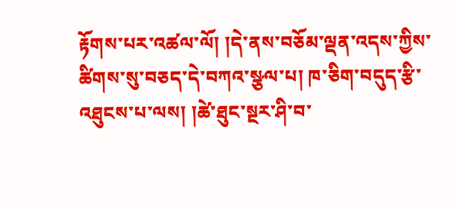རྟོགས་པར་འཚལ་ལོ། །དེ་ནས་བཅོམ་ལྡན་འདས་ཀྱིས་ཚིགས་སུ་བཅད་དེ་བཀའ་སྩལ་པ། ཁ་ཅིག་བདུད་རྩི་འཐུངས་པ་ལས། །ཚེ་ཐུང་སྔར་ཤི་བ་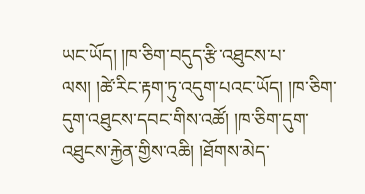ཡང་ཡོད། །ཁ་ཅིག་བདུད་རྩི་འཐུངས་པ་ལས། །ཚེ་རིང་རྟག་ཏུ་འདུག་པའང་ཡོད། །ཁ་ཅིག་དུག་འཐུངས་དབང་གིས་འཚོ། །ཁ་ཅིག་དུག་འཐུངས་རྐྱེན་གྱིས་འཆི། །ཐོགས་མེད་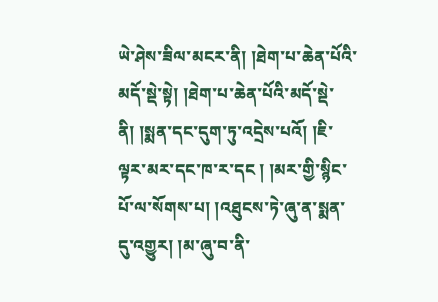ཡེ་ཤེས་ཟིལ་མངར་ནི། །ཐེག་པ་ཆེན་པོའི་མདོ་སྡེ་སྟེ། །ཐེག་པ་ཆེན་པོའི་མདོ་སྡེ་ནི། །སྨན་དང་དུག་ཏུ་འདྲེས་པའོ། །ཇི་ལྟར་མར་དང་ཁ་ར་དང ། །མར་གྱི་སྙིང་པོ་ལ་སོགས་པ། །འཐུངས་ཏེ་ཞུ་ན་སྨན་དུ་འགྱུར། །མ་ཞུ་བ་ནི་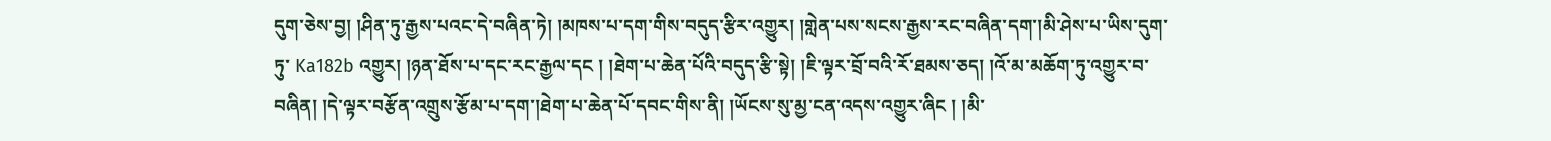དུག་ཅེས་བྱ། །ཤིན་ཏུ་རྒྱས་པའང་དེ་བཞིན་ཏེ། །མཁས་པ་དག་གིས་བདུད་རྩིར་འགྱུར། །གླེན་པས་སངས་རྒྱས་རང་བཞིན་དག་།མི་ཤེས་པ་ཡིས་དུག་ཏུ་ Ka182b འགྱུར། །ཉན་ཐོས་པ་དང་རང་རྒྱལ་དང ། །ཐེག་པ་ཆེན་པོའི་བདུད་རྩི་སྟེ། །ཇི་ལྟར་བྲོ་བའི་རོ་ཐམས་ཅད། །འོ་མ་མཆོག་ཏུ་འགྱུར་བ་བཞིན། །དེ་ལྟར་བརྩོན་འགྲུས་རྩོམ་པ་དག་།ཐེག་པ་ཆེན་པོ་དབང་གིས་ནི། །ཡོངས་སུ་མྱ་ངན་འདས་འགྱུར་ཞིང ། །མི་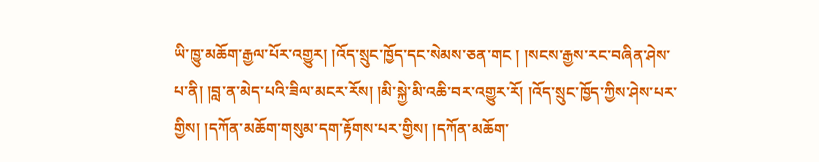ཡི་ཁྱུ་མཆོག་རྒྱལ་པོར་འགྱུར། །འོད་སྲུང་ཁྱོད་དང་སེམས་ཅན་གང ། །སངས་རྒྱས་རང་བཞིན་ཤེས་པ་ནི། །བླ་ན་མེད་པའི་ཟིལ་མངར་རོས། །མི་སྐྱེ་མི་འཆི་བར་འགྱུར་རོ། །འོད་སྲུང་ཁྱོད་ཀྱིས་ཤེས་པར་གྱིས། །དཀོན་མཆོག་གསུམ་དག་རྟོགས་པར་གྱིས། །དཀོན་མཆོག་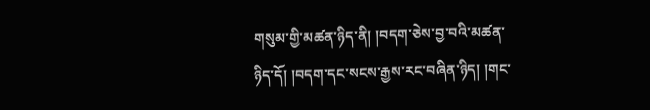གསུམ་གྱི་མཚན་ཉིད་ནི། །བདག་ཅེས་བྱ་བའི་མཚན་ཉིད་དོ། །བདག་དང་སངས་རྒྱས་རང་བཞིན་ཉིད། །གང་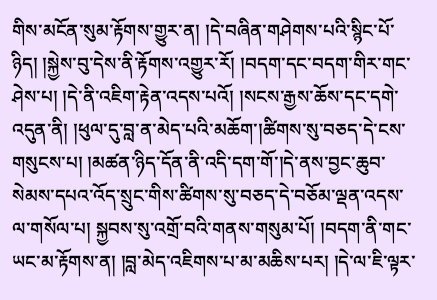གིས་མངོན་སུམ་རྟོགས་གྱུར་ན། །དེ་བཞིན་གཤེགས་པའི་སྙིང་པོ་ཉིད། །སྐྱེས་བུ་དེས་ནི་རྟོགས་འགྱུར་རོ། །བདག་དང་བདག་གིར་གང་ཤེས་པ། །དེ་ནི་འཇིག་རྟེན་འདས་པའོ། །སངས་རྒྱས་ཆོས་དང་དགེ་འདུན་ནི། །ཕུལ་དུ་བླ་ན་མེད་པའི་མཆོག་།ཚིགས་སུ་བཅད་དེ་ངས་གསུངས་པ། །མཚན་ཉིད་དོན་ནི་འདི་དག་གོ་།དེ་ནས་བྱང་ཆུབ་སེམས་དཔའ་འོད་སྲུང་གིས་ཚིགས་སུ་བཅད་དེ་བཅོམ་ལྡན་འདས་ལ་གསོལ་པ། སྐྱབས་སུ་འགྲོ་བའི་གནས་གསུམ་པོ། །བདག་ནི་གང་ཡང་མ་རྟོགས་ན། །བླ་མེད་འཇིགས་པ་མ་མཆིས་པར། །དེ་ལ་ཇི་ལྟར་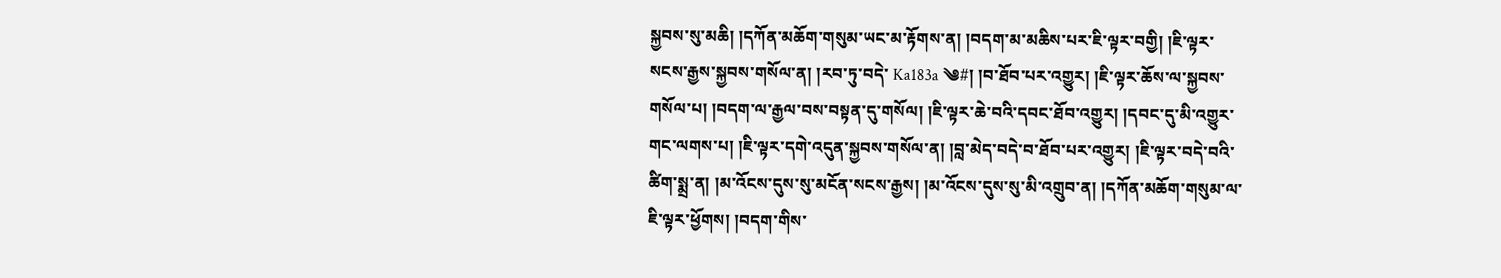སྐྱབས་སུ་མཆི། །དཀོན་མཆོག་གསུམ་ཡང་མ་རྟོགས་ན། །བདག་མ་མཆིས་པར་ཇི་ལྟར་བགྱི། །ཇི་ལྟར་སངས་རྒྱས་སྐྱབས་གསོལ་ན། །རབ་ཏུ་བདེ་ Ka183a ༄#། །བ་ཐོབ་པར་འགྱུར། །ཇི་ལྟར་ཆོས་ལ་སྐྱབས་གསོལ་པ། །བདག་ལ་རྒྱལ་བས་བསྟན་དུ་གསོལ། །ཇི་ལྟར་ཆེ་བའི་དབང་ཐོབ་འགྱུར། །དབང་དུ་མི་འགྱུར་གང་ལགས་པ། །ཇི་ལྟར་དགེ་འདུན་སྐྱབས་གསོལ་ན། །བླ་མེད་བདེ་བ་ཐོབ་པར་འགྱུར། །ཇི་ལྟར་བདེ་བའི་ཚིག་སྨྲ་ན། །མ་འོངས་དུས་སུ་མངོན་སངས་རྒྱས། །མ་འོངས་དུས་སུ་མི་འགྲུབ་ན། །དཀོན་མཆོག་གསུམ་ལ་ཇི་ལྟར་ཕྱོགས། །བདག་གིས་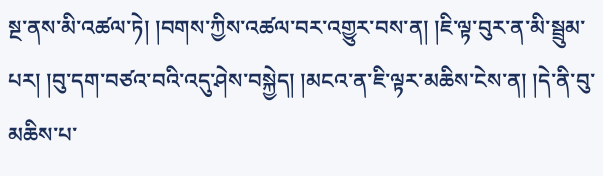སྔ་ནས་མི་འཚལ་ཏེ། །བགས་ཀྱིས་འཚལ་བར་འགྱུར་བས་ན། །ཇི་ལྟ་བུར་ན་མི་སྦྲུམ་པར། །བུ་དག་བཙའ་བའི་འདུ་ཤེས་བསྐྱེད། །མངའ་ན་ཇི་ལྟར་མཆིས་ངེས་ན། །དེ་ནི་བུ་མཆིས་པ་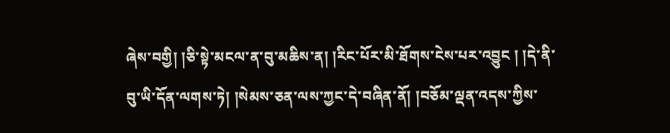ཞེས་བགྱི། །ཅི་སྟེ་མངལ་ན་བུ་མཆིས་ན། །རིང་པོར་མི་ཐོགས་ངེས་པར་འབྱུང ། །དེ་ནི་བུ་ཡི་དོན་ལགས་ཏེ། །སེམས་ཅན་ལས་ཀྱང་དེ་བཞིན་ནོ། །བཅོམ་ལྡན་འདས་ཀྱིས་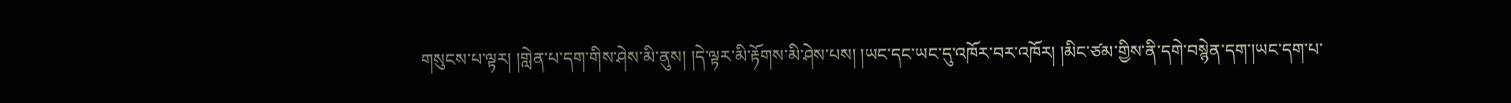གསུངས་པ་ལྟར། །གླེན་པ་དག་གིས་ཤེས་མི་ནུས། །དེ་ལྟར་མི་རྟོགས་མི་ཤེས་པས། །ཡང་དང་ཡང་དུ་འཁོར་བར་འཁོར། །མིང་ཙམ་གྱིས་ནི་དགེ་བསྙེན་དག་།ཡང་དག་པ་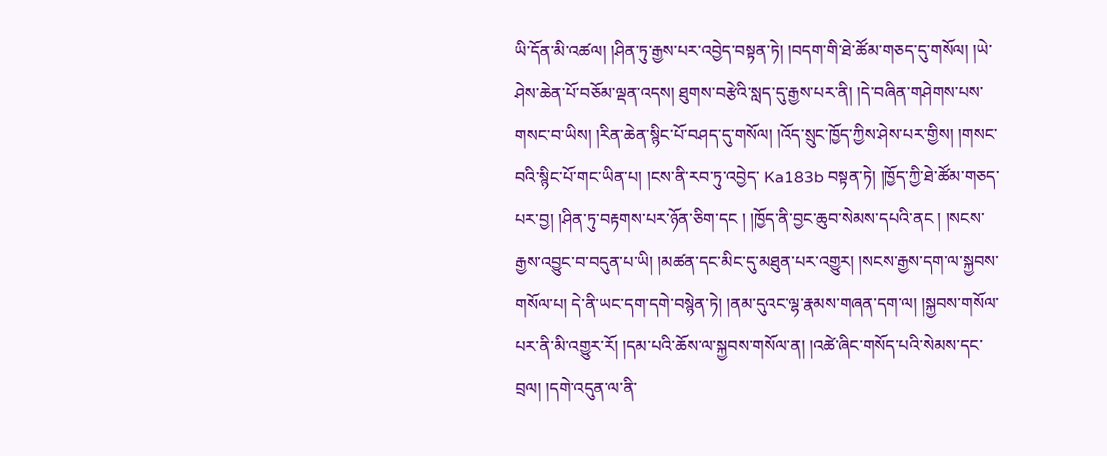ཡི་དོན་མི་འཚལ། །ཤིན་ཏུ་རྒྱས་པར་འབྱེད་བསྟན་ཏེ། །བདག་གི་ཐེ་ཚོམ་གཅད་དུ་གསོལ། །ཡེ་ཤེས་ཆེན་པོ་བཅོམ་ལྡན་འདས། ཐུགས་བརྩེའི་སླད་དུ་རྒྱས་པར་ནི། །དེ་བཞིན་གཤེགས་པས་གསང་བ་ཡིས། །རིན་ཆེན་སྙིང་པོ་བཤད་དུ་གསོལ། །འོད་སྲུང་ཁྱོད་ཀྱིས་ཤེས་པར་གྱིས། །གསང་བའི་སྙིང་པོ་གང་ཡིན་པ། །ངས་ནི་རབ་ཏུ་འབྱེད་ Ka183b བསྟན་ཏེ། །ཁྱོད་ཀྱི་ཐེ་ཚོམ་གཅད་པར་བྱ། །ཤིན་ཏུ་བརྟགས་པར་ཉོན་ཅིག་དང ། །ཁྱོད་ནི་བྱང་ཆུབ་སེམས་དཔའི་ནང ། །སངས་རྒྱས་འབྱུང་བ་བདུན་པ་ཡི། །མཚན་དང་མིང་དུ་མཐུན་པར་འགྱུར། །སངས་རྒྱས་དག་ལ་སྐྱབས་གསོལ་པ། དེ་ནི་ཡང་དག་དགེ་བསྙེན་ཏེ། །ནམ་དུའང་ལྷ་རྣམས་གཞན་དག་ལ། །སྐྱབས་གསོལ་པར་ནི་མི་འགྱུར་རོ། །དམ་པའི་ཆོས་ལ་སྐྱབས་གསོལ་ན། །འཚེ་ཞིང་གསོད་པའི་སེམས་དང་བྲལ། །དགེ་འདུན་ལ་ནི་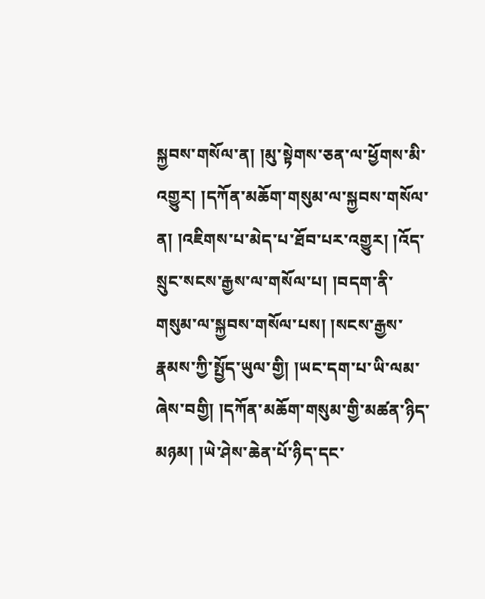སྐྱབས་གསོལ་ན། །མུ་སྟེགས་ཅན་ལ་ཕྱོགས་མི་འགྱུར། །དཀོན་མཆོག་གསུམ་ལ་སྐྱབས་གསོལ་ན། །འཇིགས་པ་མེད་པ་ཐོབ་པར་འགྱུར། །འོད་སྲུང་སངས་རྒྱས་ལ་གསོལ་པ། །བདག་ནི་གསུམ་ལ་སྐྱབས་གསོལ་པས། །སངས་རྒྱས་རྣམས་ཀྱི་སྤྱོད་ཡུལ་གྱི། །ཡང་དག་པ་ཡི་ལམ་ཞེས་བགྱི། །དཀོན་མཆོག་གསུམ་གྱི་མཚན་ཉིད་མཉམ། །ཡེ་ཤེས་ཆེན་པོ་ཉིད་དང་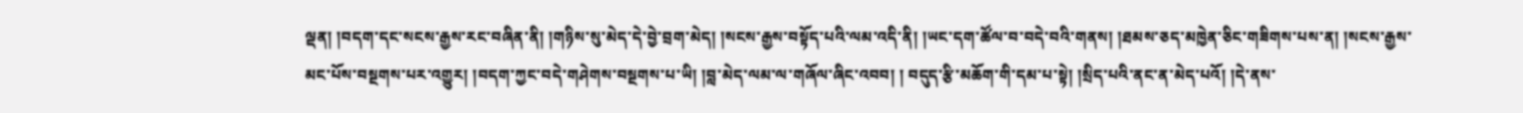ལྡན། །བདག་དང་སངས་རྒྱས་རང་བཞིན་ནི། །གཉིས་སུ་མེད་དེ་བྱེ་བྲག་མེད། །སངས་རྒྱས་བསྟོད་པའི་ལམ་འདི་ནི། །ཡང་དག་ཚོལ་བ་བདེ་བའི་གནས། །ཐམས་ཅད་མཁྱེན་ཅིང་གཟིགས་པས་ན། །སངས་རྒྱས་མང་པོས་བསྔགས་པར་འགྱུར། །བདག་ཀྱང་བདེ་གཤེགས་བསྔགས་པ་ཡི། །བླ་མེད་ལམ་ལ་གཞོལ་ཞིང་འབབ། ། བདུད་རྩི་མཆོག་གི་དམ་པ་སྟེ། །སྲིད་པའི་ནང་ན་མེད་པའོ། །དེ་ནས་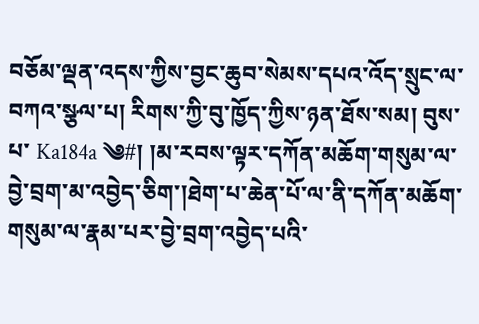བཅོམ་ལྡན་འདས་ཀྱིས་བྱང་ཆུབ་སེམས་དཔའ་འོད་སྲུང་ལ་བཀའ་སྩལ་པ། རིགས་ཀྱི་བུ་ཁྱོད་ཀྱིས་ཉན་ཐོས་སམ། བུས་པ་ Ka184a ༄#། །མ་རབས་ལྟར་དཀོན་མཆོག་གསུམ་ལ་བྱེ་བྲག་མ་འབྱེད་ཅིག་།ཐེག་པ་ཆེན་པོ་ལ་ནི་དཀོན་མཆོག་གསུམ་ལ་རྣམ་པར་བྱེ་བྲག་འབྱེད་པའི་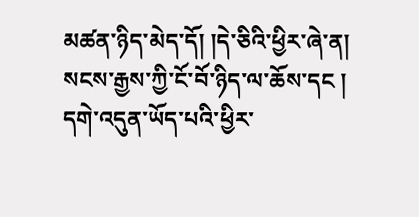མཚན་ཉིད་མེད་དོ། །དེ་ཅིའི་ཕྱིར་ཞེ་ན། སངས་རྒྱས་ཀྱི་ངོ་བོ་ཉིད་ལ་ཆོས་དང ། དགེ་འདུན་ཡོད་པའི་ཕྱིར་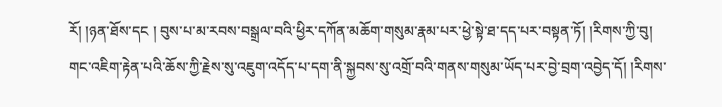རོ། །ཉན་ཐོས་དང ། བུས་པ་མ་རབས་བསྒྲལ་བའི་ཕྱིར་དཀོན་མཆོག་གསུམ་རྣམ་པར་ཕྱེ་སྟེ་ཐ་དད་པར་བསྟན་ཏོ། །རིགས་ཀྱི་བུ། གང་འཇིག་རྟེན་པའི་ཆོས་ཀྱི་རྗེས་སུ་འཇུག་འདོད་པ་དག་ནི་སྐྱབས་སུ་འགྲོ་བའི་གནས་གསུམ་ཡོད་པར་བྱེ་བྲག་འབྱེད་དོ། །རིགས་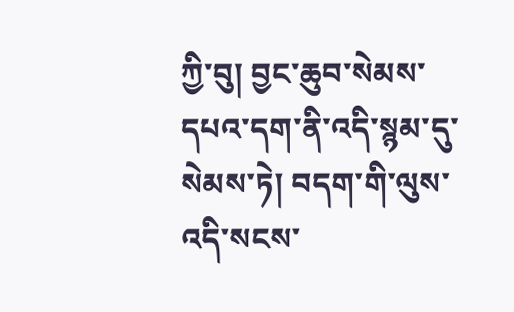ཀྱི་བུ། བྱང་ཆུབ་སེམས་དཔའ་དག་ནི་འདི་སྙམ་དུ་སེམས་ཏེ། བདག་གི་ལུས་འདི་སངས་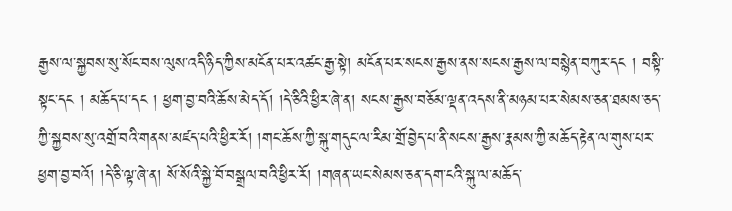རྒྱས་ལ་སྐྱབས་སུ་སོང་བས་ལུས་འདི་ཉིད་ཀྱིས་མངོན་པར་འཚང་རྒྱ་སྟེ། མངོན་པར་སངས་རྒྱས་ནས་སངས་རྒྱས་ལ་བསྙེན་བཀུར་དང ། བསྟི་སྟང་དང ། མཆོད་པ་དང ། ཕྱག་བྱ་བའི་ཆོས་མེད་དོ། །དེ་ཅིའི་ཕྱིར་ཞེ་ན། སངས་རྒྱས་བཅོམ་ལྡན་འདས་ནི་མཉམ་པར་སེམས་ཅན་ཐམས་ཅད་ཀྱི་སྐྱབས་སུ་འགྲོ་བའི་གནས་མཛད་པའི་ཕྱིར་རོ། །གང་ཆོས་ཀྱི་སྐུ་གདུང་ལ་རིམ་གྲོ་བྱེད་པ་ནི་སངས་རྒྱས་རྣམས་ཀྱི་མཆོད་རྟེན་ལ་གུས་པར་ཕྱག་བྱ་བའོ། །དེ་ཅི་ལྟ་ཞེ་ན། སོ་སོའི་སྐྱེ་བོ་བསྒྲལ་བའི་ཕྱིར་རོ། །གཞན་ཡང་སེམས་ཅན་དག་ངའི་སྐུ་ལ་མཆོད་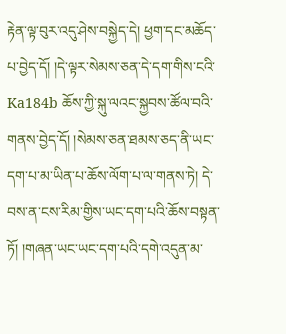རྟེན་ལྟ་བུར་འདུ་ཤེས་བསྐྱེད་དེ། ཕྱག་དང་མཆོད་པ་བྱེད་དོ། །དེ་ལྟར་སེམས་ཅན་དེ་དག་གིས་ངའི་ Ka184b ཆོས་ཀྱི་སྐུ་ལའང་སྐྱབས་ཚོལ་བའི་གནས་བྱེད་དོ། །སེམས་ཅན་ཐམས་ཅད་ནི་ཡང་དག་པ་མ་ཡིན་པ་ཆོས་ལོག་པ་ལ་གནས་ཏེ། དེ་བས་ན་ངས་རིམ་གྱིས་ཡང་དག་པའི་ཆོས་བསྟན་ཏོ། །གཞན་ཡང་ཡང་དག་པའི་དགེ་འདུན་མ་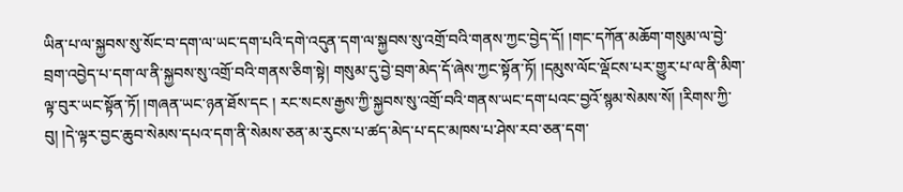ཡིན་པ་ལ་སྐྱབས་སུ་སོང་བ་དག་ལ་ཡང་དག་པའི་དགེ་འདུན་དག་ལ་སྐྱབས་སུ་འགྲོ་བའི་གནས་ཀྱང་བྱེད་དོ། །གང་དཀོན་མཆོག་གསུམ་ལ་བྱེ་བྲག་འབྱེད་པ་དག་ལ་ནི་སྐྱབས་སུ་འགྲོ་བའི་གནས་ཅིག་སྟེ། གསུམ་དུ་བྱེ་བྲག་མེད་དོ་ཞེས་ཀྱང་སྟོན་ཏོ། །དམུས་ལོང་ལྡོངས་པར་གྱུར་པ་ལ་ནི་མིག་ལྟ་བུར་ཡང་སྟོན་ཏོ། །གཞན་ཡང་ཉན་ཐོས་དང ། རང་སངས་རྒྱས་ཀྱི་སྐྱབས་སུ་འགྲོ་བའི་གནས་ཡང་དག་པའང་བྱའོ་སྙམ་སེམས་སོ། །རིགས་ཀྱི་བུ། །དེ་ལྟར་བྱང་ཆུབ་སེམས་དཔའ་དག་ནི་སེམས་ཅན་མ་རུངས་པ་ཚད་མེད་པ་དང་མཁས་པ་ཤེས་རབ་ཅན་དག་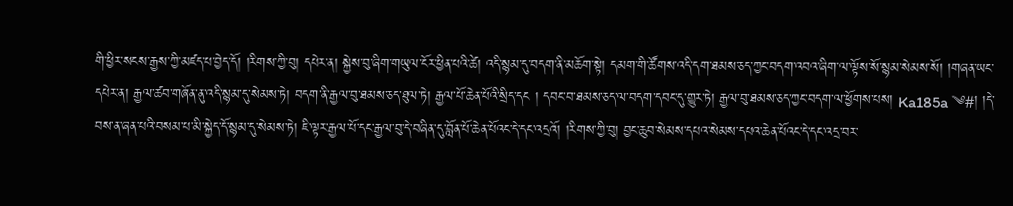གི་ཕྱིར་སངས་རྒྱས་ཀྱི་མཛད་པ་བྱེད་དོ། །རིགས་ཀྱི་བུ། དཔེར་ན། སྐྱེས་བུ་ཞིག་གཡུལ་ངོར་ཕྱིན་པའི་ཚེ། འདི་སྙམ་དུ་བདག་ནི་མཆོག་སྟེ། དམག་གི་ཚོགས་འདི་དག་ཐམས་ཅད་ཀྱང་བདག་འབའ་ཞིག་ལ་ལྟོས་སོ་སྙམ་སེམས་སོ། །གཞན་ཡང་དཔེར་ན། རྒྱལ་ཚབ་གཞོན་ནུ་འདི་སྙམ་དུ་སེམས་ཏེ། བདག་ནི་རྒྱལ་བུ་ཐམས་ཅད་ཐུལ་ཏེ། རྒྱལ་པོ་ཆེན་པོའི་སྲིད་དང ། དབང་བ་ཐམས་ཅད་ལ་བདག་དབང་དུ་གྱུར་ཏེ། རྒྱལ་བུ་ཐམས་ཅད་ཀྱང་བདག་ལ་ཕྱོགས་པས། Ka185a ༄#། །དེ་བས་ན་ཞན་པའི་བསམ་པ་མི་སྐྱེད་དོ་སྙམ་དུ་སེམས་ཏེ། ཇི་ལྟར་རྒྱལ་པོ་དང་རྒྱལ་བུ་དེ་བཞིན་དུ་བློན་པོ་ཆེན་པོའང་དེ་དང་འདྲའོ། །རིགས་ཀྱི་བུ། བྱང་ཆུབ་སེམས་དཔའ་སེམས་དཔའ་ཆེན་པོའང་དེ་དང་འདྲ་བར་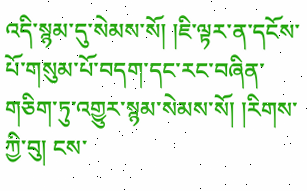འདི་སྙམ་དུ་སེམས་སོ། །ཇི་ལྟར་ན་དངོས་པོ་གསུམ་པོ་བདག་དང་རང་བཞིན་གཅིག་ཏུ་འགྱུར་སྙམ་སེམས་སོ། །རིགས་ཀྱི་བུ། ངས་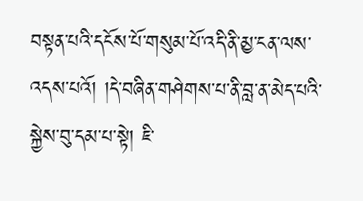བསྟན་པའི་དངོས་པོ་གསུམ་པོ་འདི་ནི་མྱ་ངན་ལས་འདས་པའོ། །དེ་བཞིན་གཤེགས་པ་ནི་བླ་ན་མེད་པའི་སྐྱེས་བུ་དམ་པ་སྟེ། ཇི་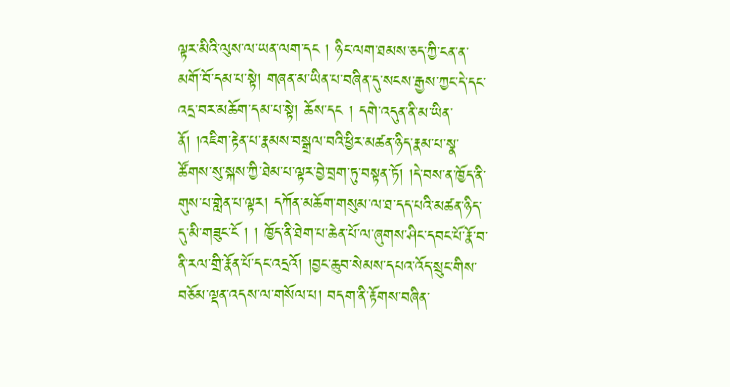ལྟར་མིའི་ལུས་ལ་ཡན་ལག་དང ། ཉིང་ལག་ཐམས་ཅད་ཀྱི་ངན་ན་མགོ་བོ་དམ་པ་སྟེ། གཞན་མ་ཡིན་པ་བཞིན་དུ་སངས་རྒྱས་ཀྱང་དེ་དང་འདྲ་བར་མཆོག་དམ་པ་སྟེ། ཆོས་དང ། དགེ་འདུན་ནི་མ་ཡིན་ནོ། །འཇིག་རྟེན་པ་རྣམས་བསྒྲལ་བའི་ཕྱིར་མཚན་ཉིད་རྣམ་པ་སྣ་ཚོགས་སུ་སྐས་ཀྱི་ཐེམ་པ་ལྟར་བྱེ་བྲག་ཏུ་བསྟན་ཏོ། །དེ་བས་ན་ཁྱོད་ནི་གུས་པ་གླེན་པ་ལྟར། དཀོན་མཆོག་གསུམ་ལ་ཐ་དད་པའི་མཚན་ཉིད་དུ་མི་གཟུང་ངོ ། ། ཁྱོད་ནི་ཐེག་པ་ཆེན་པོ་ལ་ཞུགས་ཤིང་དབང་པོ་རྣོ་བ་ནི་རལ་གྲི་རྣོན་པོ་དང་འདྲའོ། །བྱང་ཆུབ་སེམས་དཔའ་འོད་སྲུང་གིས་བཅོམ་ལྡན་འདས་ལ་གསོལ་པ། བདག་ནི་རྟོགས་བཞིན་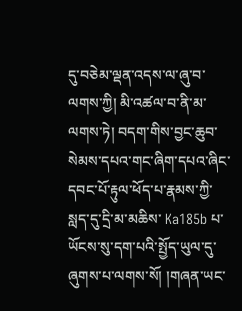དུ་བཅེམ་ལྡན་འདས་ལ་ཞུ་བ་ལགས་ཀྱི། མི་འཚལ་བ་ནི་མ་ལགས་ཏེ། བདག་གིས་བྱང་ཆུབ་སེམས་དཔའ་གང་ཞིག་དཔའ་ཞིང་དབང་པོ་རྟུལ་ཕོད་པ་རྣམས་ཀྱི་སླད་དུ་དྲི་མ་མཆིས་ Ka185b པ་ཡོངས་སུ་དག་པའི་སྤྱོད་ཡུལ་དུ་ཞུགས་པ་ལགས་སོ། །གཞན་ཡང་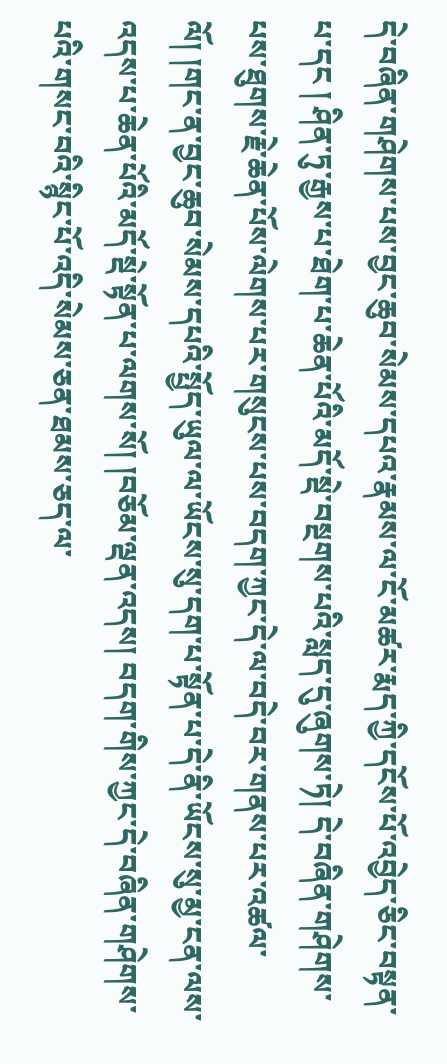དེ་བཞིན་གཤེགས་པས་བྱང་ཆུབ་སེམས་དཔའ་རྣམས་ལ་ངོ་མཚར་རྨད་ཀྱི་དངོས་པོ་འབྱེད་ཅིང་བསྟན་པ་དང ། ཤིན་ཏུ་རྒྱས་པ་ཐེག་པ་ཆེན་པོའི་མདོ་སྡེ་བསྔགས་པའི་སླད་དུ་ཞུགས་ཏེ། དེ་བཞིན་གཤེགས་པས་ཐུགས་རྗེ་ཆེན་པོས་ལེགས་པར་གསུངས་པས་བདག་ཀྱང་དེ་ལ་བདེ་བར་གནས་པར་འཚལ་ལོ། །གང་ན་བྱང་ཆུབ་སེམས་དཔའི་སྤྱོད་ཡུལ་ལ་ཡོངས་སུ་དག་པ་སྟོན་པ་དེ་ནི་ཡོངས་སུ་མྱ་ངན་ལས་འདས་པ་ཆེན་པོའི་མདོ་སྡེ་སྟོན་པ་ལགས་སོ། །བཅོམ་ལྡན་འདས། བདག་གིས་ཀྱང་དེ་བཞིན་གཤེགས་པའི་གསང་བའི་སྙིང་པོ་འདི་སེམས་ཅན་ཐམས་ཅད་ལ་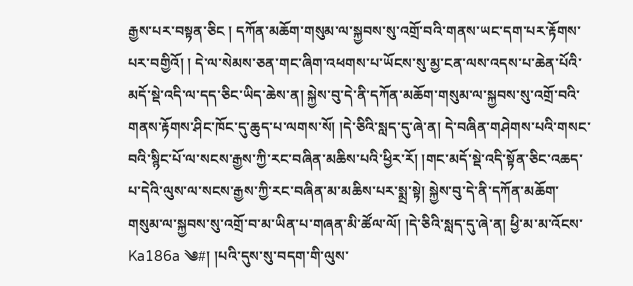རྒྱས་པར་བསྟན་ཅིང ། དཀོན་མཆོག་གསུམ་ལ་སྐྱབས་སུ་འགྲོ་བའི་གནས་ཡང་དག་པར་རྟོགས་པར་བགྱིའོ། ། དེ་ལ་སེམས་ཅན་གང་ཞིག་འཕགས་པ་ཡོངས་སུ་མྱ་ངན་ལས་འདས་པ་ཆེན་པོའི་མདོ་སྡེ་འདི་ལ་དད་ཅིང་ཡིད་ཆེས་ན། སྐྱེས་བུ་དེ་ནི་དཀོན་མཆོག་གསུམ་ལ་སྐྱབས་སུ་འགྲོ་བའི་གནས་རྟོགས་ཤིང་ཁོང་དུ་ཆུད་པ་ལགས་སོ། །དེ་ཅིའི་སླད་དུ་ཞེ་ན། དེ་བཞིན་གཤེགས་པའི་གསང་བའི་སྙིང་པོ་ལ་སངས་རྒྱས་ཀྱི་རང་བཞིན་མཆིས་པའི་ཕྱིར་རོ། །གང་མདོ་སྡེ་འདི་སྟོན་ཅིང་འཆད་པ་དེའི་ལུས་ལ་སངས་རྒྱས་ཀྱི་རང་བཞིན་མ་མཆིས་པར་སྨྲ་སྟེ། སྐྱེས་བུ་དེ་ནི་དཀོན་མཆོག་གསུམ་ལ་སྐྱབས་སུ་འགྲོ་བ་མ་ཡིན་པ་གཞན་མི་ཚོལ་ལོ། །དེ་ཅིའི་སླད་དུ་ཞེ་ན། ཕྱི་མ་མ་འོངས་ Ka186a ༄#། །པའི་དུས་སུ་བདག་གི་ལུས་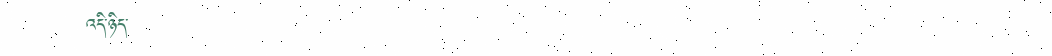འདི་ཉིད་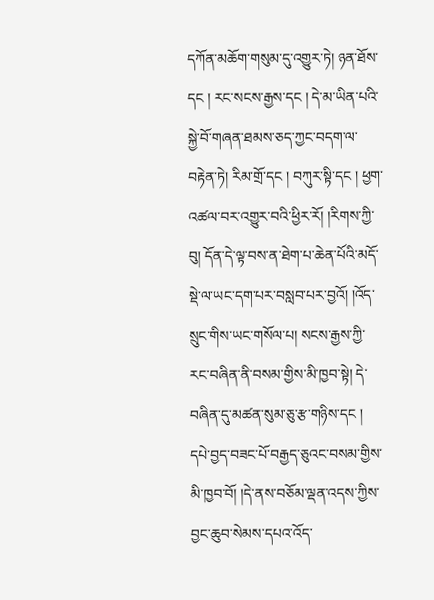དཀོན་མཆོག་གསུམ་དུ་འགྱུར་ཏེ། ཉན་ཐོས་དང ། རང་སངས་རྒྱས་དང ། དེ་མ་ཡིན་པའི་སྐྱེ་བོ་གཞན་ཐམས་ཅད་ཀྱང་བདག་ལ་བརྟེན་ཏེ། རིམ་གྲོ་དང ། བཀུར་སྟི་དང ། ཕྱག་འཚལ་བར་འགྱུར་བའི་ཕྱིར་རོ། །རིགས་ཀྱི་བུ། དོན་དེ་ལྟ་བས་ན་ཐེག་པ་ཆེན་པོའི་མདོ་སྡེ་ལ་ཡང་དག་པར་བསླབ་པར་བྱའོ། །འོད་སྲུང་གིས་ཡང་གསོལ་པ། སངས་རྒྱས་ཀྱི་རང་བཞིན་ནི་བསམ་གྱིས་མི་ཁྱབ་སྟེ། དེ་བཞིན་དུ་མཚན་སུམ་ཅུ་རྩ་གཉིས་དང ། དཔེ་བྱད་བཟང་པོ་བརྒྱད་ཅུའང་བསམ་གྱིས་མི་ཁྱབ་བོ། །དེ་ནས་བཅོམ་ལྡན་འདས་ཀྱིས་བྱང་ཆུབ་སེམས་དཔའ་འོད་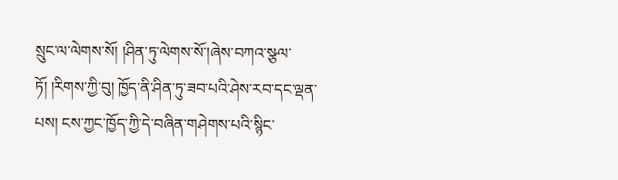སྲུང་ལ་ལེགས་སོ། །ཤིན་ཏུ་ལེགས་སོ་།ཞེས་བཀའ་སྩལ་ཏོ། །རིགས་ཀྱི་བུ། ཁྱོད་ནི་ཤིན་ཏུ་ཟབ་པའི་ཤེས་རབ་དང་ལྡན་པས། ངས་ཀྱང་ཁྱོད་ཀྱི་དེ་བཞིན་གཤེགས་པའི་སྙིང་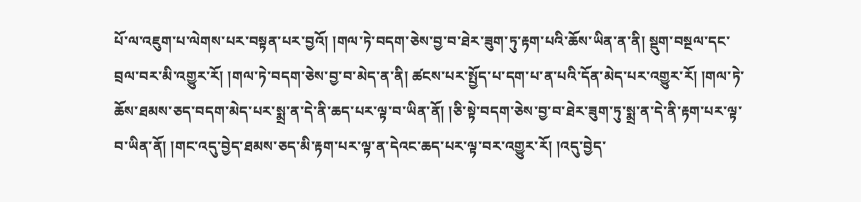པོ་ལ་འཇུག་པ་ལེགས་པར་བསྟན་པར་བྱའོ། །གལ་ཏེ་བདག་ཅེས་བྱ་བ་ཐེར་ཟུག་ཏུ་རྟག་པའི་ཆོས་ཡིན་ན་ནི། སྡུག་བསྔལ་དང་བྲལ་བར་མི་འགྱུར་རོ། །གལ་ཏེ་བདག་ཅེས་བྱ་བ་མེད་ན་ནི། ཚངས་པར་སྤྱོད་པ་དག་པ་ན་པའི་དོན་མེད་པར་འགྱུར་རོ། །གལ་ཏེ་ཆོས་ཐམས་ཅད་བདག་མེད་པར་སྨྲ་ན་དེ་ནི་ཆད་པར་ལྟ་བ་ཡིན་ནོ། །ཅི་སྟེ་བདག་ཅེས་བྱ་བ་ཐེར་ཟུག་ཏུ་སྨྲ་ན་དེ་ནི་རྟག་པར་ལྟ་བ་ཡིན་ནོ། །གང་འདུ་བྱེད་ཐམས་ཅད་མི་རྟག་པར་ལྟ་ན་དེའང་ཆད་པར་ལྟ་བར་འགྱུར་རོ། །འདུ་བྱེད་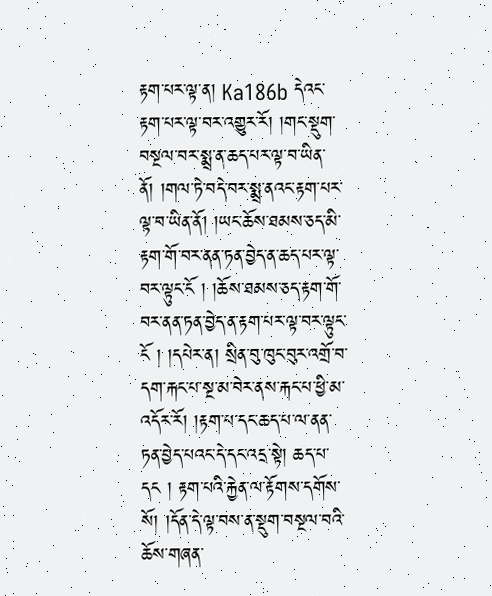རྟག་པར་ལྟ་ན། Ka186b དེའང་རྟག་པར་ལྟ་བར་འགྱུར་རོ། །གང་སྡུག་བསྔལ་བར་སྨྲ་ན་ཆད་པར་ལྟ་བ་ཡིན་ནོ། །གལ་ཏེ་བདེ་བར་སྨྲ་ནའང་རྟག་པར་ལྟ་བ་ཡིན་ནོ། །ཡང་ཆོས་ཐམས་ཅད་མི་རྟག་གོ་བར་ནན་ཏན་བྱེད་ན་ཆད་པར་ལྟ་བར་ལྟུང་ངོ ། །ཆོས་ཐམས་ཅད་རྟག་གོ་བར་ནན་ཏན་བྱེད་ན་རྟག་པར་ལྟ་བར་ལྟུང་ངོ ། །དཔེར་ན། སྲིན་བུ་ཁུང་བུར་འགྲོ་བ་དག་རྐང་པ་སྔ་མ་བེར་ནས་རྐང་པ་ཕྱི་མ་འདོར་རོ། །རྟག་པ་དང་ཆད་པ་ལ་ནན་ཏན་བྱེད་པའང་དེ་དང་འདྲ་སྟེ། ཆད་པ་དང ། རྟག་པའི་རྐྱེན་ལ་རྟོགས་དགོས་སོ། །དོན་དེ་ལྟ་བས་ན་སྡུག་བསྔལ་བའི་ཆོས་གཞན་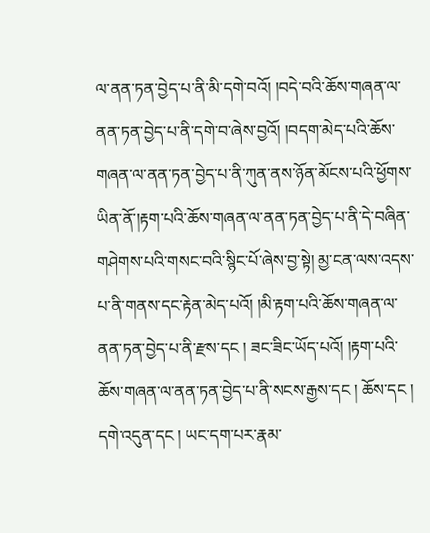ལ་ནན་ཏན་བྱེད་པ་ནི་མི་དགེ་བའོ། །བདེ་བའི་ཆོས་གཞན་ལ་ནན་ཏན་བྱེད་པ་ནི་དགེ་བ་ཞེས་བྱའོ། །བདག་མེད་པའི་ཆོས་གཞན་ལ་ནན་ཏན་བྱེད་པ་ནི་ཀུན་ནས་ཉོན་མོངས་པའི་ཕྱོགས་ཡིན་ནོ་།རྟག་པའི་ཆོས་གཞན་ལ་ནན་ཏན་བྱེད་པ་ནི་དེ་བཞིན་གཤེགས་པའི་གསང་བའི་སྙིང་པོ་ཞེས་བྱ་སྟེ། མྱ་ངན་ལས་འདས་པ་ནི་གནས་དང་རྟེན་མེད་པའོ། །མི་རྟག་པའི་ཆོས་གཞན་ལ་ནན་ཏན་བྱེད་པ་ནི་རྫས་དང ། ཟང་ཟིང་ཡོད་པའོ། །རྟག་པའི་ཆོས་གཞན་ལ་ནན་ཏན་བྱེད་པ་ནི་སངས་རྒྱས་དང ། ཆོས་དང ། དགེ་འདུན་དང ། ཡང་དག་པར་རྣམ་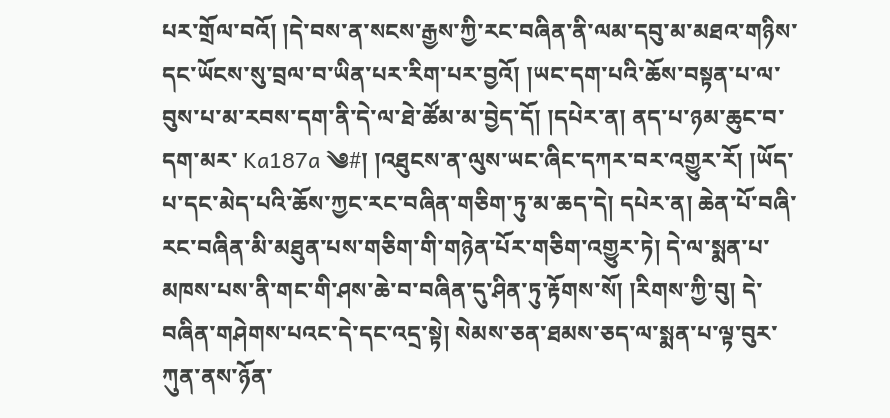པར་གྲོལ་བའོ། །དེ་བས་ན་སངས་རྒྱས་ཀྱི་རང་བཞིན་ནི་ལམ་དབུ་མ་མཐའ་གཉིས་དང་ཡོངས་སུ་བྲལ་བ་ཡིན་པར་རིག་པར་བྱའོ། །ཡང་དག་པའི་ཆོས་བསྟན་པ་ལ་བུས་པ་མ་རབས་དག་ནི་དེ་ལ་ཐེ་ཚོམ་མ་བྱེད་དོ། །དཔེར་ན། ནད་པ་ཉམ་ཆུང་བ་དག་མར་ Ka187a ༄#། །འཐུངས་ན་ལུས་ཡང་ཞིང་དཀར་བར་འགྱུར་རོ། །ཡོད་པ་དང་མེད་པའི་ཆོས་ཀྱང་རང་བཞིན་གཅིག་ཏུ་མ་ཆད་དེ། དཔེར་ན། ཆེན་པོ་བཞི་རང་བཞིན་མི་མཐུན་པས་གཅིག་གི་གཉེན་པོར་གཅིག་འགྱུར་ཏེ། དེ་ལ་སྨན་པ་མཁས་པས་ནི་གང་གི་ཤས་ཆེ་བ་བཞིན་དུ་ཤིན་ཏུ་རྟོགས་སོ། །རིགས་ཀྱི་བུ། དེ་བཞིན་གཤེགས་པའང་དེ་དང་འདྲ་སྟེ། སེམས་ཅན་ཐམས་ཅད་ལ་སྨན་པ་ལྟ་བུར་ཀུན་ནས་ཉོན་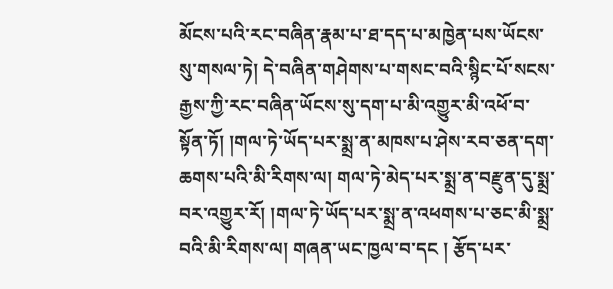མོངས་པའི་རང་བཞིན་རྣམ་པ་ཐ་དད་པ་མཁྱེན་པས་ཡོངས་སུ་གསལ་ཏེ། དེ་བཞིན་གཤེགས་པ་གསང་བའི་སྙིང་པོ་སངས་རྒྱས་ཀྱི་རང་བཞིན་ཡོངས་སུ་དག་པ་མི་འགྱུར་མི་འཕོ་བ་སྟོན་ཏོ། །གལ་ཏེ་ཡོད་པར་སྨྲ་ན་མཁས་པ་ཤེས་རབ་ཅན་དག་ཆགས་པའི་མི་རིགས་ལ། གལ་ཏེ་མེད་པར་སྨྲ་ན་བརྫུན་དུ་སྨྲ་བར་འགྱུར་རོ། །གལ་ཏེ་ཡོད་པར་སྨྲ་ན་འཕགས་པ་ཅང་མི་སྨྲ་བའི་མི་རིགས་ལ། གཞན་ཡང་ཁྱལ་བ་དང ། རྩོད་པར་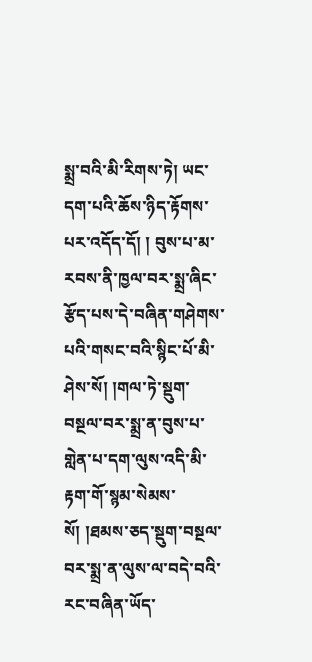སྨྲ་བའི་མི་རིགས་ཏེ། ཡང་དག་པའི་ཆོས་ཉིད་རྟོགས་པར་འདོད་དོ། ། བུས་པ་མ་རབས་ནི་ཁྱལ་བར་སྨྲ་ཞིང་རྩོད་པས་དེ་བཞིན་གཤེགས་པའི་གསང་བའི་སྙིང་པོ་མི་ཤེས་སོ། །གལ་ཏེ་སྡུག་བསྔལ་བར་སྨྲ་ན་བུས་པ་གླེན་པ་དག་ལུས་འདི་མི་རྟག་གོ་སྙམ་སེམས་སོ། །ཐམས་ཅད་སྡུག་བསྔལ་བར་སྨྲ་ན་ལུས་ལ་བདེ་བའི་རང་བཞིན་ཡོད་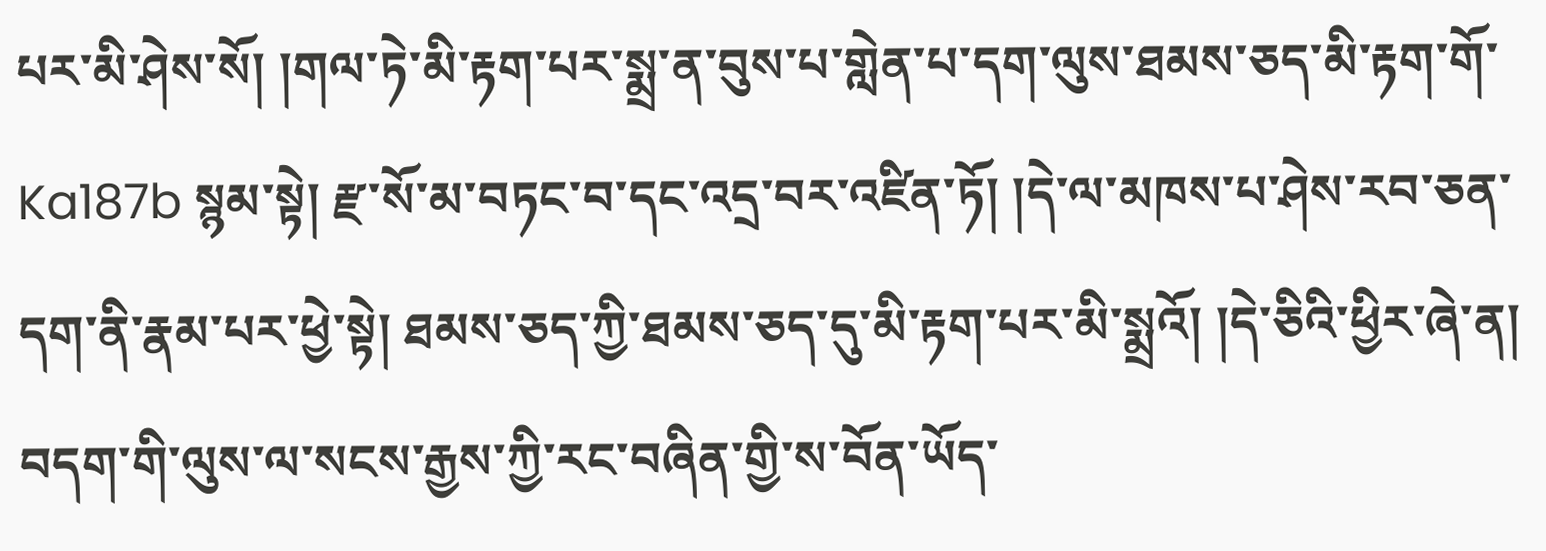པར་མི་ཤེས་སོ། །གལ་ཏེ་མི་རྟག་པར་སྨྲ་ན་བུས་པ་གླེན་པ་དག་ལུས་ཐམས་ཅད་མི་རྟག་གོ་ Ka187b སྙམ་སྟེ། རྫ་སོ་མ་བཏང་བ་དང་འདྲ་བར་འཛིན་ཏོ། །དེ་ལ་མཁས་པ་ཤེས་རབ་ཅན་དག་ནི་རྣམ་པར་ཕྱེ་སྟེ། ཐམས་ཅད་ཀྱི་ཐམས་ཅད་དུ་མི་རྟག་པར་མི་སྨྲའོ། །དེ་ཅིའི་ཕྱིར་ཞེ་ན། བདག་གི་ལུས་ལ་སངས་རྒྱས་ཀྱི་རང་བཞིན་གྱི་ས་བོན་ཡོད་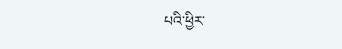པའི་ཕྱིར་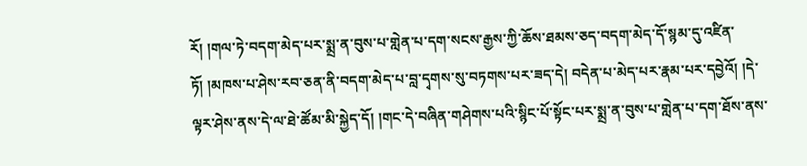རོ། །གལ་ཏེ་བདག་མེད་པར་སྨྲ་ན་བུས་པ་གླེན་པ་དག་སངས་རྒྱས་ཀྱི་ཆོས་ཐམས་ཅད་བདག་མེད་དོ་སྙམ་དུ་འཛིན་ཏོ། །མཁས་པ་ཤེས་རབ་ཅན་ནི་བདག་མེད་པ་བླ་དྭགས་སུ་བཏགས་པར་ཟད་དེ། བདེན་པ་མེད་པར་རྣམ་པར་དབྱེའོ། །དེ་ལྟར་ཤེས་ནས་དེ་ལ་ཐེ་ཚོམ་མི་སྐྱེད་དོ། །གང་དེ་བཞིན་གཤེགས་པའི་སྙིང་པོ་སྟོང་པར་སྨྲ་ན་བུས་པ་གླེན་པ་དག་ཐོས་ནས་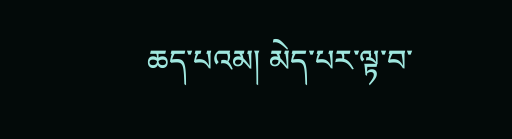ཆད་པའམ། མེད་པར་ལྟ་བ་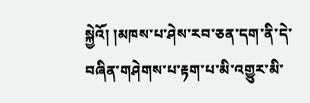སྐྱེའོ། །མཁས་པ་ཤེས་རབ་ཅན་དག་ནི་དེ་བཞིན་གཤེགས་པ་རྟག་པ་མི་འགྱུར་མི་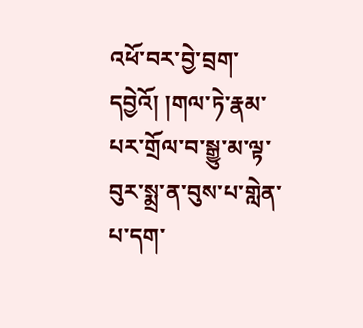འཕོ་བར་བྱེ་བྲག་དབྱེའོ། །གལ་ཏེ་རྣམ་པར་གྲོལ་བ་སྒྱུ་མ་ལྟ་བུར་སྨྲ་ན་བུས་པ་གླེན་པ་དག་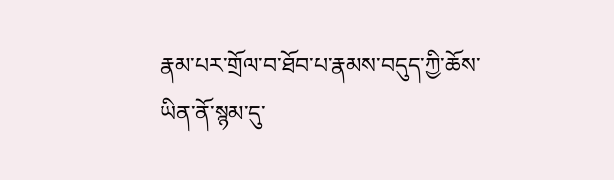རྣམ་པར་གྲོལ་བ་ཐོབ་པ་རྣམས་བདུད་ཀྱི་ཆོས་ཡིན་ནོ་སྙམ་དུ་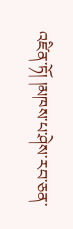འཛིན་ཏོ། །མཁས་པ་ཤེས་རབ་ཅན་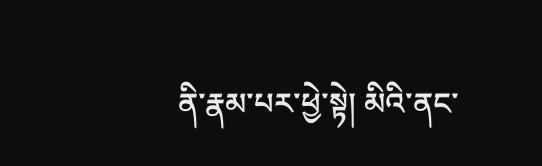ནི་རྣམ་པར་ཕྱེ་སྟེ། མིའི་ནང་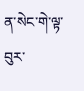ན་སེང་གེ་ལྟ་བུར་